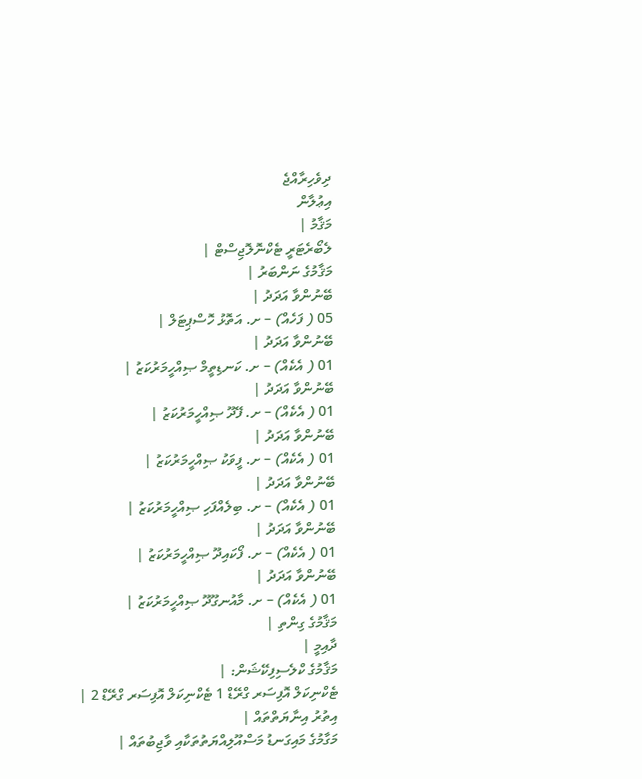ދިވެހިރާއްޖެ
އިޢުލާން
މަޤާމު |
ލެބޯރެޓަރީ ޓެކްނޮލޮޖިސްޓް |
މަޤާމުގެ ނަންބަރު |
ބޭނުންވާ އަދަދު |
05 ( ފަހެއް) – ށ. އަތޮޅު ހޮސްޕިޓަލް |
ބޭނުންވާ އަދަދު |
01 ( އެކެއް) – ށ. ކަނޑިތީމް ޞިއްހީމަރުކަޒު |
ބޭނުންވާ އަދަދު |
01 ( އެކެއް) – ށ. ފޭދޫ ޞިއްހީމަރުކަޒު |
ބޭނުންވާ އަދަދު |
01 ( އެކެއް) – ށ. ފީވަކު ޞިއްހީމަރުކަޒު |
ބޭނުންވާ އަދަދު |
01 ( އެކެއް) – ށ. ބިލެއްފަހި ޞިއްހީމަރުކަޒު |
ބޭނުންވާ އަދަދު |
01 ( އެކެއް) – ށ. ފޯކައިދޫ ޞިއްހީމަރުކަޒު |
ބޭނުންވާ އަދަދު |
01 ( އެކެއް) – ށ. މާއުނގޫދޫ ޞިއްހީމަރުކަޒު |
މަޤާމުގެ ގިންތި |
ދާއިމީ |
މަޤާމުގެ ކްލެސިފިކޭޝަން: |
ޓެކްނިކަލް އޮފިސަރ ގްރޭޑް 1 ޓެކްނިކަލް އޮފިސަރ ގްރޭޑް 2 |
އިތުރު އިނާޔަތްތައް |
މަގާމުގެ މައިގަނޑު މަސްއޫލިއްޔަތުތަކާއި ވާޖިބުތައް |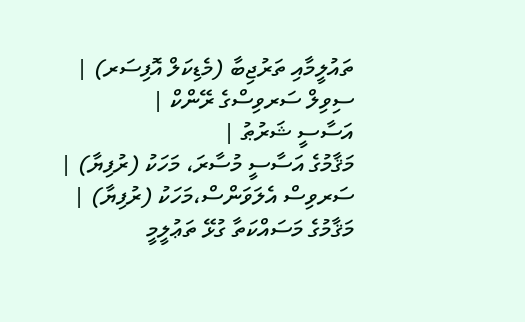ތައުލީމާއި ތަރުޖިބާ (މެޑިކަލް އޮފިސަރ) |
ސިވިލް ސަރވިސްގެ ރޭންކް |
އަސާސީ ޝަރުޠު |
މަޤާމުގެ އަސާސީ މުސާރަ، މަހަކު (ރުފިޔާ) |
ސަރވިސް އެލަވަންސް،މަހަކު (ރުފިޔާ) |
މަޤާމުގެ މަސައްކަތާ ގުޅޭ ތަޢުލީމީ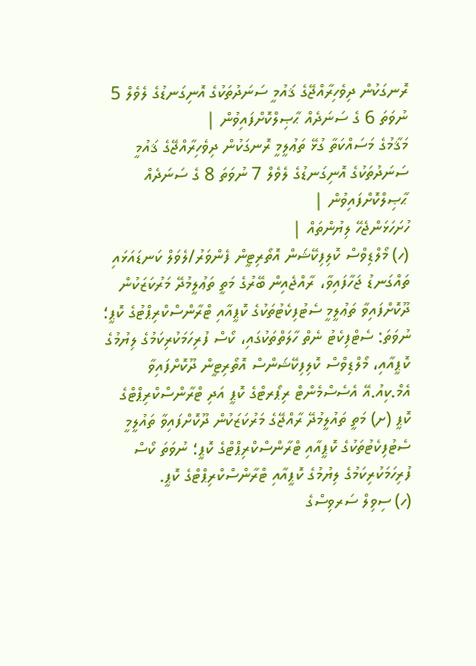ރޮނގަކުން ދިވެހިރާއްޖޭގެ ޤައުމީ ސަނަދުތަކުގެ އޮނިގަނޑުގެ ލެވެލް 5 ނުވަތަ 6 ގެ ސަނަދެއް ޙާޞިލްކޮށްފައިވުން |
މަޤާމުގެ މަސައްކަތާ ގުޅޭ ތަޢުލީމީ ރޮނގަކުން ދިވެހިރާއްޖޭގެ ޤައުމީ ސަނަދުތަކުގެ އޮނިގަނޑުގެ ލެވެލް 7 ނުވަތަ 8 ގެ ސަނަދެއް ޙާޞިލްކޮށްފައިވުން |
ހުށަހަޅަންޖެހޭ ލިޔުންތައް |
(ހ) މޯލްޑިވްސް ކޮލިފިކޭޝަން އޮތޯރިޓީން ފެންވަރު/ލެވަލް ކަނޑައަޅައި ތައްގަނޑު ޖަހާފައިވާ، ރާއްޖެއިން ބޭރުގެ މަތީ ތަޢުލީމުދޭ މަރުކަޒަކުން ދޫކޮށްފައިވާ ތަޢުލީމީ ސެޓުފިކެޓުތަކުގެ ކޮޕީއާއި ޓްރާންސްކްރިޕްޓުގެ ކޮޕީ؛ ނުވަތަ: ސެޓްފިކެޓު ނެތް ހާލަތްތަކުގައި، ކޯސް ފުރިހަމަކުރިކަމުގެ ލިޔުމުގެ ކޮޕީއާއި، މޯލްޑިވްސް ކޮލިފިކޭޝަންސް އޮތޯރިޓީން ދޫކޮށްފައިވާ އެމް.ކިއު.އޭ އެސެސްމެންޓް ރިޕޯރޓްގެ ކޮޕީ އަދި ޓްރާންސްކްރިޕްޓްގެ ކޮޕީ (ށ) މަތީ ތައުލީމުދޭ ރާއްޖޭގެ މަރުކަޒަކުން ދޫކޮށްފައިވާ ތައުލީމީ ސެޓުފިކެޓުތަކުގެ ކޮޕީއާއި ޓްރާންސްކްރިޕްޓްގެ ކޮޕީ؛ ނުވަތަ ކޯސް ފުރިހަމަކުރިކަމުގެ ލިޔުމުގެ ކޮޕީއާއި ޓްރާންސްކްރިޕްޓްގެ ކޮޕީ.
(ހ) ސިވިލް ސަރވިސްގެ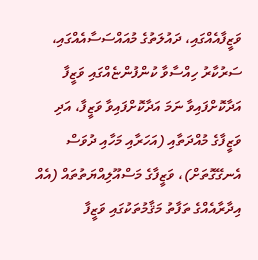ވަޒީފާއެއްގައި، ދައުލަތުގެ މުއައްސަސާއެއްގައި، ސަރުކާރު ހިއްސާވާ ކުންފުންޏެއްގައި ވަޒީފާ އަދާކޮށްފައިވާ ނަމަ އަދާކޮށްފައިވާ ވަޒީފާ، އަދި ވަޒީފާގެ މުއްދަތާއި (އަހަރާއި މަހާއި ދުވަސް އެނގޭގޮތަށް)، ވަޒީފާގެ މަސްއޫލިއްޔަތުތައް (އެއް އިދާރާއެއްގެ ތަފާތު މަޤާމުތަކުގައި ވަޒީފާ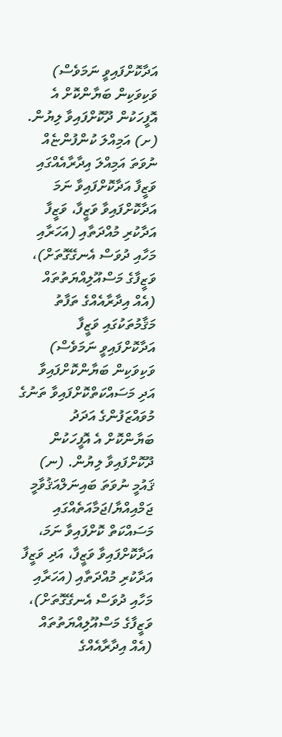އަދާކޮށްފައިވީ ނަމަވެސް) ވަކިވަކިން ބަޔާންކޮށް އެ އޮފީހަކުން ދޫކޮށްފައިވާ ލިޔުން. (ށ) އަމިއްލަ ކުންފުންޏެއް ނުވަތަ އަމިއްލަ އިދާރާއެއްގައި ވަޒީފާ އަދާކޮށްފައިވާ ނަމަ އަދާކޮށްފައިވާ ވަޒީފާ، ވަޒީފާ އަދާކުރި މުއްދަތާއި (އަހަރާއި މަހާއި ދުވަސް އެނގޭގޮތަށް)، ވަޒީފާގެ މަސްއޫލިއްޔަތުތައް (އެއް އިދާރާއެއްގެ ތަފާތު މަޤާމުތަކުގައި ވަޒީފާ އަދާކޮށްފައިވީ ނަމަވެސް) ވަކިވަކިން ބަޔާންކޮށްފައިވާ އަދި މަސައްކަތްކޮށްފައިވާ ތަނުގެ މުވައްޒަފުންގެ އަދަދު ބަޔާންކޮށް އެ އޮފީހަކުން ދޫކޮށްފައިވާ ލިޔުން. (ނ) ޤައުމީ ނުވަތަ ބައިނަލްއަޤުވާމީ ޖަމްއިއްޔާ/ޖަމާއަތެއްގައި މަސައްކަތް ކޮށްފައިވާ ނަމަ، އަދާކޮށްފައިވާ ވަޒީފާ، އަދި ވަޒީފާ އަދާކުރި މުއްދަތާއި (އަހަރާއި މަހާއި ދުވަސް އެނގޭގޮތަށް)، ވަޒީފާގެ މަސްއޫލިއްޔަތުތައް (އެއް އިދާރާއެއްގެ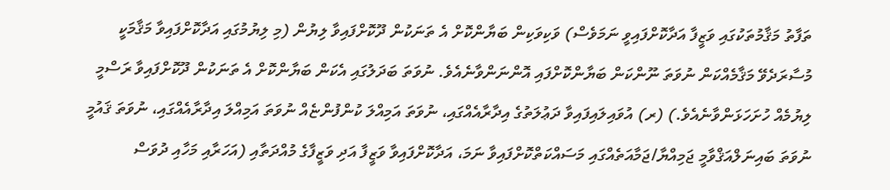ތަފާތު މަޤާމުތަކުގައި ވަޒީފާ އަދާކޮށްފައިވީ ނަމަވެސް) ވަކިވަކިން ބަޔާންކޮށް އެ ތަނަކުން ދޫކޮށްފައިވާ ލިޔުން (މި ލިޔުމުގައި އަދާކޮށްފައިވާ މަޤާމަކީ މުސާރަދެވޭ މަޤާމެއްކަން ނުވަތަ ނޫންކަން ބަޔާންކޮށްފައި އޮންނަންވާނެއެވެ. ނުވަތަ ބަދަލުގައި އެކަން ބަޔާންކޮށް އެ ތަނަކުން ދޫކޮށްފައިވާ ރަސްމީ ލިޔުމެއް ހުށަހަޅަންވާނެއެވެ.) (ރ) އުވައިލައިފައިވާ ދަޢުލަތުގެ އިދާރާއެއްގައި، ނުވަތަ އަމިއްލަ ކުންފުންޏެއް ނުވަތަ އަމިއްލަ އިދާރާއެއްގައި، ނުވަތަ ޤައުމީ ނުވަތަ ބައިނަލްއަޤްވާމީ ޖަމިއްޔާ/ޖަމާއަތެއްގައި މަސައްކަތްކޮށްފައިވާ ނަމަ، އަދާކޮށްފައިވާ ވަޒީފާ އަދި ވަޒީފާގެ މުއްދަތާއި (އަހަރާއި މަހާއި ދުވަސް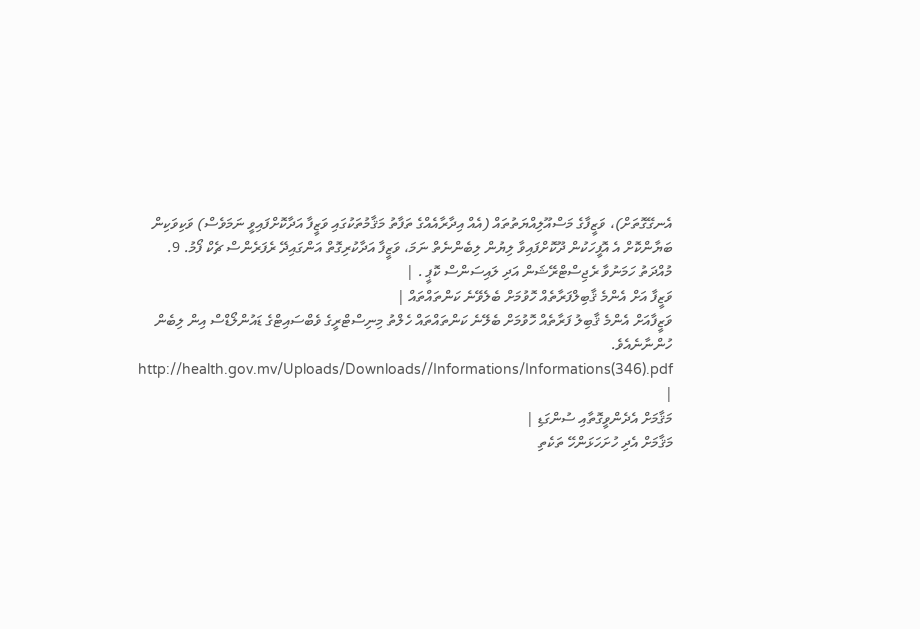އެނގޭގޮތަށް)، ވަޒީފާގެ މަސްއޫލިއްޔަތުތައް (އެއް އިދާރާއެއްގެ ތަފާތު މަޤާމުތަކުގައި ވަޒީފާ އަދާކޮށްފައިވީ ނަމަވެސް) ވަކިވަކިން ބަޔާންކޮށް އެ އޮފީހަކުން ދޫކޮށްފައިވާ ލިޔުން ލިބެންނެތް ނަމަ، ވަޒީފާ އަދާކުރިގޮތް އަންގައިދޭ ރެފަރެންސް ޗެކް ފޯމު. 9. މުއްދަތު ހަމަނުވާ ރެޖިސްޓްރޭޝަން އަދި ލައިސަންސް ކޮޕީ . |
ވަޒީފާ އަށް އެންމެ ޤާބިލްފަރާތެއް ހޮވުމަށް ބެލެވޭނެ ކަންތައްތައް |
ވަޒީފާއަށް އެންމެ ޤާބިލު ފަރާތެއް ހޮވުމަށް ބެލޭނެ ކަންތައްތައް ހެލްތު މިނިސްޓްރީގެ ވެބްސައިޓްގެ ޑައުންލޯޑްސް އިން ލިބެން ހުންނާނެއެވެ. http://health.gov.mv/Uploads/Downloads//Informations/Informations(346).pdf |
މަޤާމަށް އެދެންވީގޮތާއި ސުންގަޑި |
މަޤާމަށް އެދި ހުށަހަޅަންހޭ ތަކެތި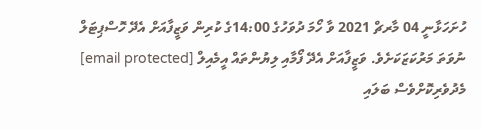ހުށަހަޅާނީ 04 މާރޗް 2021 ވާ ހޯމަ ދުވަހުގެ 14:00ގެ ކުރިން ވަޒީފާއަށް އެދޭ ހޮސްޕިޓަލް ނުވަތަ މަރުކަޒަކަށެވެ. ވަޒީފާއަށް އެދޭ ފޯމާއި ލިޔުންތައް އީމެއިލް [email protected] މެދުވެރިކޮށްވެސް ބަލައި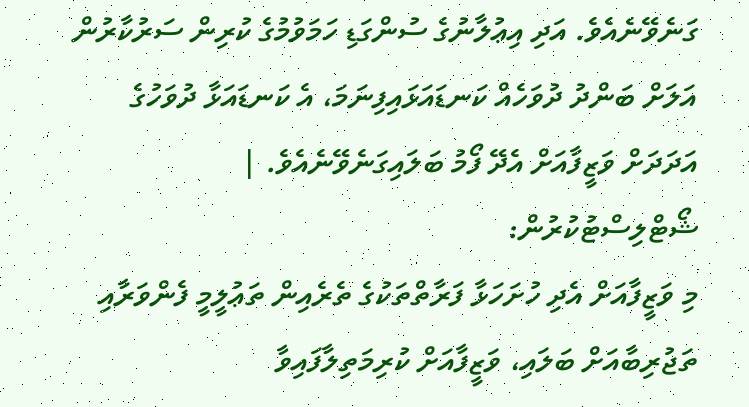ގަނެވޭނެއެވެ. އަދި އިޢުލާނުގެ ސުންގަޑި ހަމަވުމުގެ ކުރިން ސަރުކާރުން އަލަށް ބަންދު ދުވަހެއް ކަނޑައަޅައިފިނަމަ، އެ ކަނޑައަޅާ ދުވަހުގެ އަދަދަށް ވަޒީފާއަށް އެދޭ ފޯމު ބަލައިގަނެވޭނެއެވެ. |
ޝޯޓްލިސްޓުކުރުން:
މި ވަޒީފާއަށް އެދި ހުށަހަޅާ ފަރާތްތަކުގެ ތެރެއިން ތަޢުލީމީ ފެންވަރާއި ތަޖުރިބާއަށް ބަލައި، ވަޒީފާއަށް ކުރިމަތިލާފައިވާ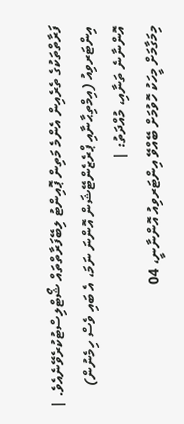ފަރާތްތަކުގެ ތެރެއިން އެންމެ މަތިން ޕޮއިންޓު ލިބޭފަރާތްތައް ޝޯޓްލިސްޓުކުރެވޭނެއެވެ. |
އިންޓަރވިއު (އިމްތިޙާނާއި ޕްރެޒެންޓޭޝަން އޮންނަ ނަމަ، އެ ބައި ވެސް ހިމެނުން) އޮންނާނެ ތަނާއި، މުއްދަތު: |
މިމަގާމަށް މީހަކު ހޮވުމަށް ބޭއްވޭ އިންޓަރވިއު އޮންނާނީ، 04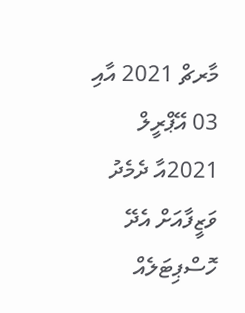މާރޗް 2021 އާއި 03 އޭޕްރީލް 2021އާ ދެމެދު ވަޒީފާއަށް އެދޭ ހޮސްޕިޓަލެއް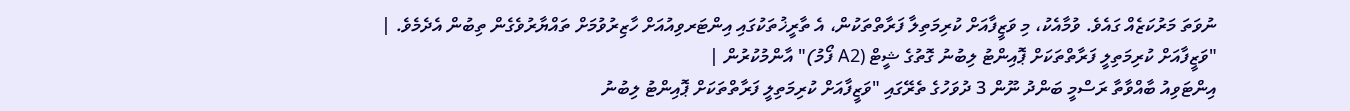ނުވަތަ މަރުކަޒެއް ގައެވެ. ވުމާއެކު، މި ވަޒީފާއަށް ކުރިމަތިލާ ފަރާތްތަކުން، އެ ތާރީޚުތަކުގައި އިންޓަރވިއުއަށް ހާޒިރުވުމަށް ތައްޔާރުވެގެން ތިބުން އެދެމެވެ. |
"ވަޒީފާއަށް ކުރިމަތިލީ ފަރާތްތަކަށް ޕޮއިންޓު ލިބުނު ގޮތުގެ ޝީޓް (A2 ފޯމު)" އާންމުކުރުން |
އިންޓަވިއު ބާއްވާތާ ރަސްމީ ބަންދު ނޫން 3 ދުވަހުގެ ތެރޭގައި "ވަޒީފާއަށް ކުރިމަތިލީ ފަރާތްތަކަށް ޕޮއިންޓު ލިބުނު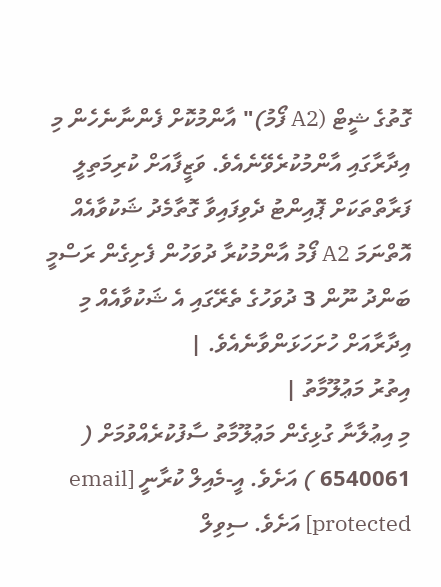ގޮތުގެ ޝީޓް (A2 ފޯމު)" އާންމުކޮށް ފެންނާނެހެން މި އިދާރާގައި އާންމުކުރެވޭނެއެވެ. ވަޒީފާއަށް ކުރިމަތިލީ ފަރާތްތަކަށް ޕޮއިންޓު ދެވިފައިވާ ގޮތާމެދު ޝަކުވާއެއް އޮތްނަމަ A2 ފޯމު އާންމުކުރާ ދުވަހުން ފެށިގެން ރަސްމީ ބަންދު ނޫން 3 ދުވަހުގެ ތެރޭގައި އެ ޝަކުވާއެއް މި އިދާރާއަށް ހުށަހަޅަންވާނެއެވެ. |
އިތުރު މަޢުލޫމާތު |
މި އިޢުލާނާ ގުޅިގެން މަޢުލޫމާތު ސާފުކުރެއްވުމަށް ( 6540061 ) އަށެވެ. އީ-މެއިލް ކުރާނީ [email protected] އަށެވެ. ސިވިލް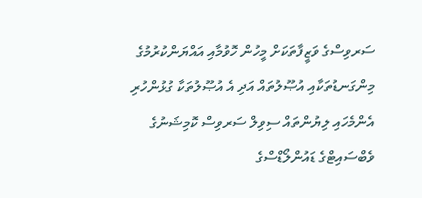ސަރވިސްގެ ވަޒީފާތަކަށް މީހުން ހޮވުމާއި އައްޔަންކުރުމުގެ މިންގަނޑުތަކާއި އުޞޫލުތައް އަދި އެ އުޞޫލުތަކާ ގުޅުންހުރި އެންމެހައި ލިޔުންތައް ސިވިލް ސަރވިސް ކޮމިޝަނުގެ ވެބްސައިޓްގެ ޑައުންލޯޑްސްގެ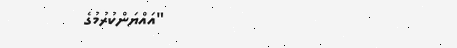"އައްޔަންކުރުމުގެ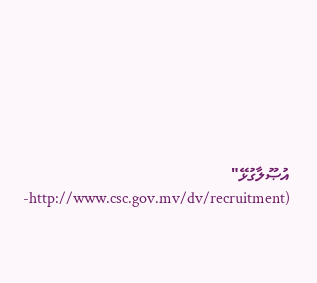އުޞޫލާގުޅޭ" (http://www.csc.gov.mv/dv/recruitment-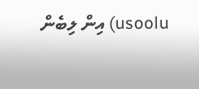usoolu) އިން ލިބެން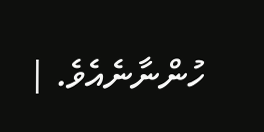ހުންނާނެއެވެ. |